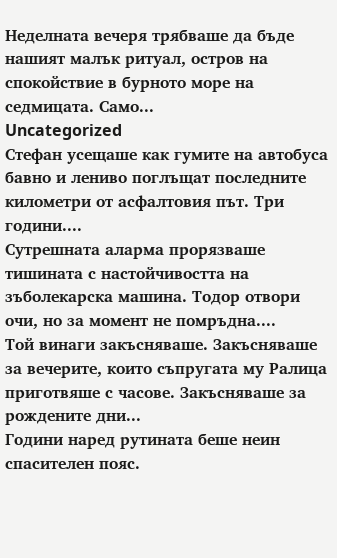Неделната вечеря трябваше да бъде нашият малък ритуал, остров на спокойствие в бурното море на седмицата. Само...
Uncategorized
Стефан усещаше как гумите на автобуса бавно и лениво поглъщат последните километри от асфалтовия път. Три години....
Сутрешната аларма прорязваше тишината с настойчивостта на зъболекарска машина. Тодор отвори очи, но за момент не помръдна....
Той винаги закъсняваше. Закъсняваше за вечерите, които съпругата му Ралица приготвяше с часове. Закъсняваше за рождените дни...
Години наред рутината беше неин спасителен пояс.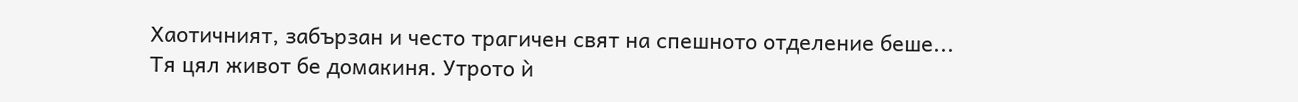Хаотичният, забързан и често трагичен свят на спешното отделение беше...
Тя цял живот бе домакиня. Утрото ѝ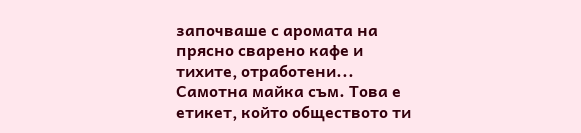започваше с аромата на прясно сварено кафе и тихите, отработени...
Самотна майка съм. Това е етикет, който обществото ти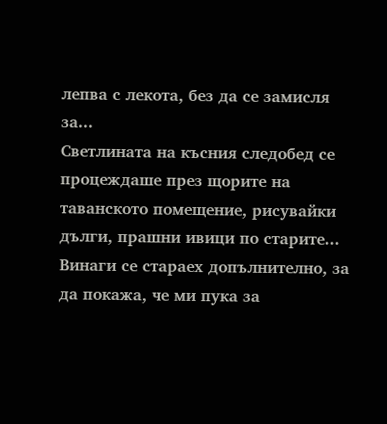лепва с лекота, без да се замисля за...
Светлината на късния следобед се процеждаше през щорите на таванското помещение, рисувайки дълги, прашни ивици по старите...
Винаги се стараех допълнително, за да покажа, че ми пука за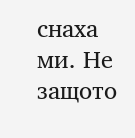снаха ми. Не защото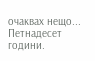очаквах нещо...
Петнадесет години.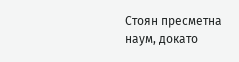Стоян пресметна наум, докато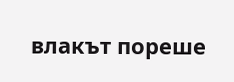влакът пореше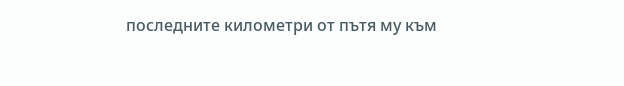последните километри от пътя му към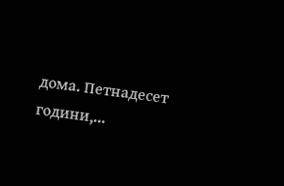дома. Петнадесет години,...